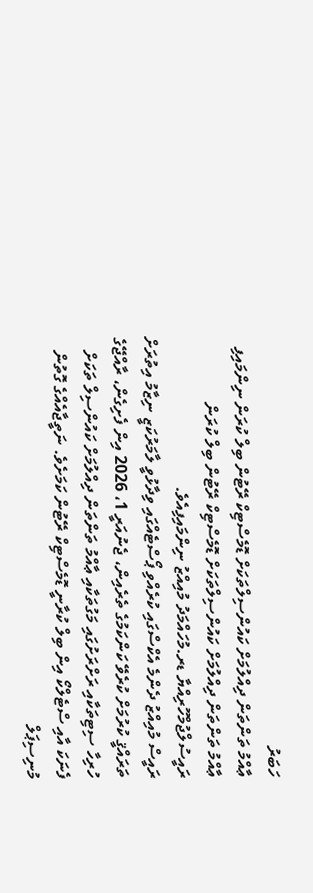ހަބަރު
ޢާއްމު ތަންތަން ދިއްލުމަށް ކައުންސިލްތަކަށް ޑޮމެސްޓިކް ރޭޓުން ބިލް ކުރަން ނިންމައިފި
ޢާއްމު ތަންތަން ދިއްލުމަށް ކައުންސިލްތަކަށް ޑޮމެސްޓިކް ރޭޓުން ބިލް ކުރަން ރައީސުލްޖުމްހޫރިއްޔާ ޑރ.މުހައްމަދު މުއިއްޒު ނިންމައިފިއެވެ.
ރައީސް މުއިއްޒު ދެންމެ އެކްސްގައި ކުރެއްވި ޕޯސްޓެއްގައި ވިދާޅުވީ ލާމަރުކަޒީ ނިޒާމު އިތުރަށް ތަރައްޤީ ކުރުމަށް ކުރެވޭ ކަންކަމުގެ ތެރެއިން، ޖެނުއަރީ 1، 2026 އިން ފެށިގެން، ރާއްޖޭގެ ހުރިހާ ސިޓިތަކާއި ރަށްރަށުގައި މަގުތަކާއި ޢާއްމު ތަންތަން ދިއްލުމަށް ކައުންސިލް ތަކަށް ފެނަކަ އާއި ސްޓެލްކޯ އިން ބިލް ކުރާނީ ޑޮމެސްޓިކް ރޭޓުން ކަމަށެވެ. ނަތީޖާއެއްގެ ގޮތުން މުނިސިޕަލް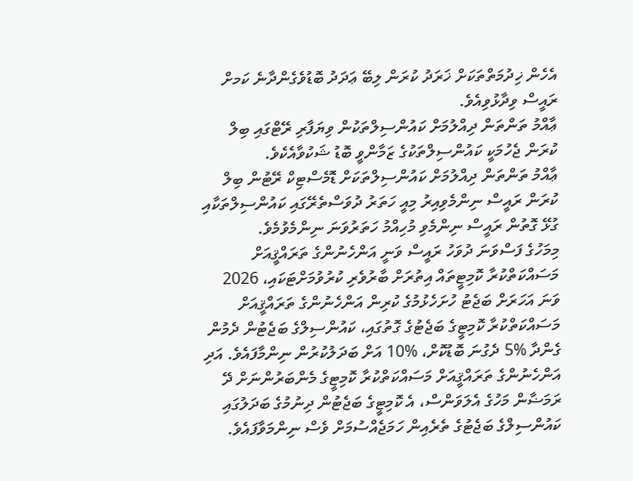އެހެން ޚިދުމަތްތަކަށް ޚަރަދު ކުރަން ލިބޭ ޢަދަދު ބޮޑުވެގެންދާނެ ކަމށް ރައީސް ވިދާޅުވިއެވެ.
ޢާއްމު ތަންތަން ދިއްލުމަށް ކައުންސިލްތަކުން ވިޔަފާރި ރޭޓްގައި ބިލް ކުރަން ޖެހުމަކީ ކައުންސިލްތަކުގެ ޒަމާންވީ ބޮޑު ޝަކުވާއެކެވެ.
ޢާއްމު ތަންތަން ދިއްލުމަށް ކައުންސިލްތަކަށް ޑޮމެސްޓިކް ރޭޓުން ބިލް ކުރަން ރައީސް ނިންމެވިއިރު މިއީ ހަތަރު ދުވަސްތެރޭގައި ކައުންސިލްތަކާއި ގުޅޭ ގޮތުން ރައީސް ނިންމެވި މުހިއްމު ހަތަރުވަނަ ނިންމެވުމެވެ.
މިމަހުގެ ފަސްވަނަ ދުވަހު ރައީސް ވަނީ އަންހެނުންގެ ތަރައްޤީއަށް މަސައްކަތްކުރާ ކޮމިޓީތައް އިތުރަށް ބާރުވެރި ކުރުވުމަށްޓަކައި، 2026 ވަނަ އަހަރަށް ބަޖެޓު ހުށަހެޅުމުގެ ކުރިން އަންހެނުންގެ ތަރައްޤީއަށް މަސައްކަތްކުރާ ކޮމިޓީގެ ބަޖެޓުގެ ގޮތުގައި، ކައުންސިލްގެ ބަޖެޓުން ދެމުން ގެންދާ %5 ދެގުނަ ބޮޑުކޮށް، %10 އަށް ބަދަލުކުރުން ނިންމާފައެވެ. އަދި އަންހެނުންގެ ތަރައްޤީއަށް މަސައްކަތްކުރާ ކޮމިޓީގެ މެންބަރުންނަށް ދޭ ރަމަޟާން މަހުގެ އެލަވަންސް، އެ ކޮމިޓީގެ ބަޖެޓުން ދިނުމުގެ ބަދަލުގައި ކައުންސިލްގެ ބަޖެޓުގެ ތެރެއިން ހަމަޖެއްސުމަށް ވެސް ނިންމަވާފައެވެ.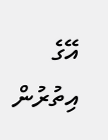އޭގެ އިތުރުން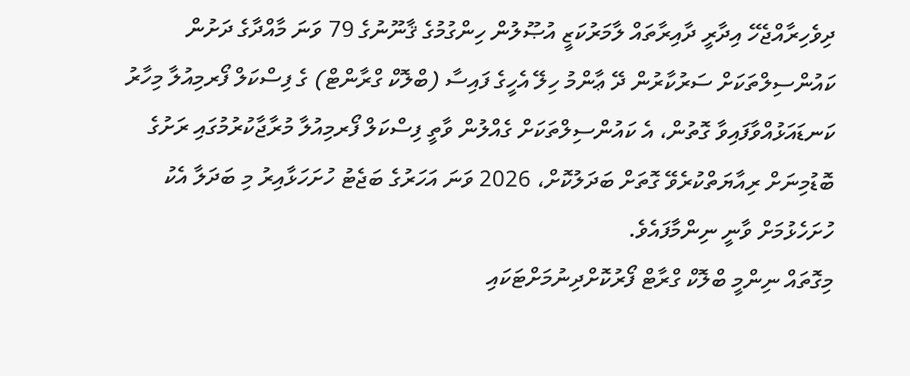ދިވެހިރާއްޖެހޭ އިދާރީ ދާއިރާތައް ލާމަރުކަޒީ އުޞޫލުން ހިންގުމުގެ ޤާނޫނުގެ 79 ވަނަ މާއްދާގެ ދަށުން ކައުންސިލްތަކަށް ސަރުކާރުން ދޭ ޢާންމު ހިލޭ އެހީގެ ފައިސާ (ބްލޮކް ގްރާންޓް) ގެ ފިސްކަލް ފޯރމިއުލާ މިހާރު ކަނޑައަޅުއްވާފައިވާ ގޮތުން، އެ ކައުންސިލްތަކަށް ގެއްލުން ވާތީ ފިސްކަލް ފޯރމިއުލާ މުރާޖާކުރުމުގައި ރަށުގެ ބޮޑުމިނަށް ރިއާޔަތްކުރެވޭ ގޮތަށް ބަދަލުކޮށް، 2026 ވަނަ އަހަރުގެ ބަޖެޓު ހުށަހަޅާއިރު މި ބަދަލާ އެކު ހުށަހެޅުމަށް ވާނީ ނިންމާފައެވެ.
މިގޮތައް ނިންމީ ބްލޮކް ގްރާޓް ފޯރުކޮށްދިނުމަށްޓަކައި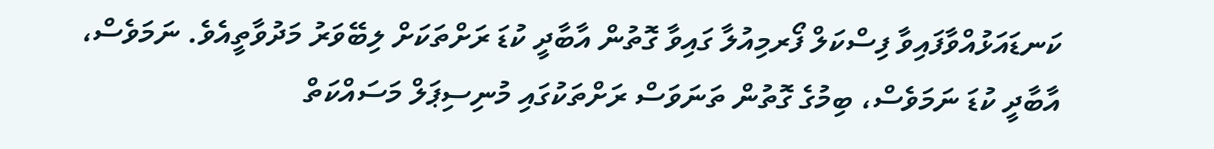ކަނޑައަޅުއްވާފައިވާ ފިސްކަލް ފޯރމިއުލާ ގައިވާ ގޮތުން އާބާދީ ކުޑަ ރަށްތަކަށް ލިބޭވަރު މަދުވާތީއެވެ. ނަމަވެސް، އާބާދީ ކުޑަ ނަމަވެސް، ބިމުގެ ގޮތުން ތަނަވަސް ރަށްތަކުގައި މުނިސިޕަލް މަސައްކަތް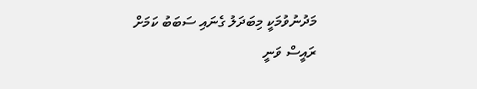މަދުނުވުމަކީ މިބަދަލު ގެނައި ސަބަބު ކަމަށް ރައީސް ވަނީ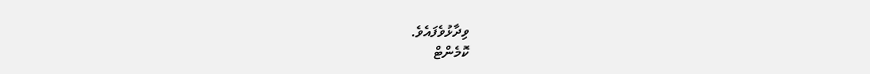ވިދާޅުވެފައެވެ.
ކޮމެންޓް